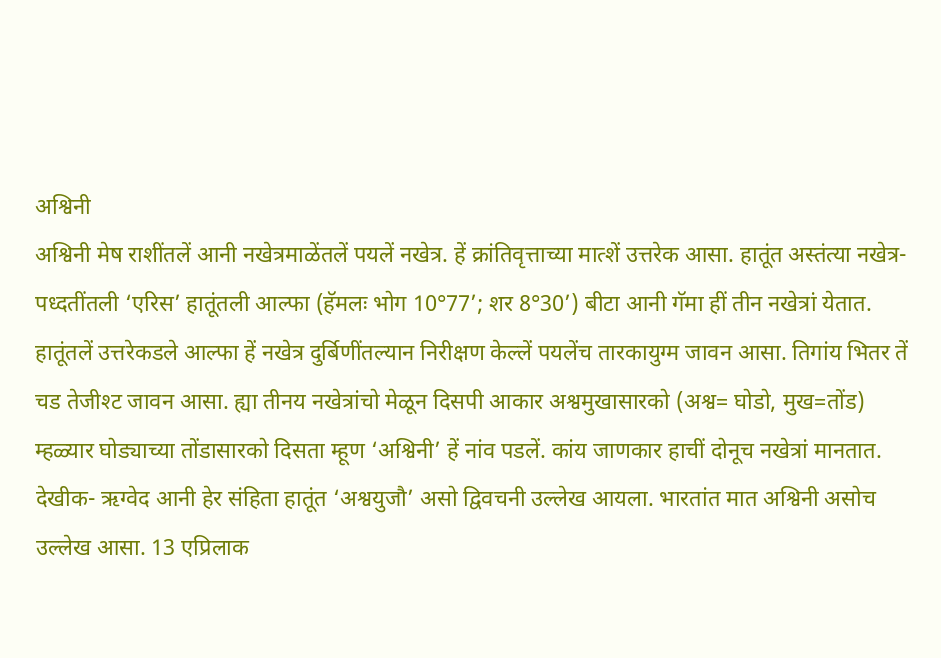अश्विनी
अश्विनी मेष राशींतलें आनी नखेत्रमाळेंतलें पयलें नखेत्र. हें क्रांतिवृत्ताच्या मात्शें उत्तरेक आसा. हातूंत अस्तंत्या नखेत्र- पध्दतींतली ‘एरिस’ हातूंतली आल्फा (हॅमलः भोग 10°77’; शर 8°30’) बीटा आनी गॅमा हीं तीन नखेत्रां येतात. हातूंतलें उत्तरेकडले आल्फा हें नखेत्र दुर्बिणींतल्यान निरीक्षण केल्लें पयलेंच तारकायुग्म जावन आसा. तिगांय भितर तें चड तेजीश्ट जावन आसा. ह्या तीनय नखेत्रांचो मेळून दिसपी आकार अश्वमुखासारको (अश्व= घोडो, मुख=तोंड) म्हळ्यार घोड्याच्या तोंडासारको दिसता म्हूण ‘अश्विनी’ हें नांव पडलें. कांय जाणकार हाचीं दोनूच नखेत्रां मानतात. देखीक- ऋग्वेद आनी हेर संहिता हातूंत ‘अश्वयुजौ’ असो द्विवचनी उल्लेख आयला. भारतांत मात अश्विनी असोच उल्लेख आसा. 13 एप्रिलाक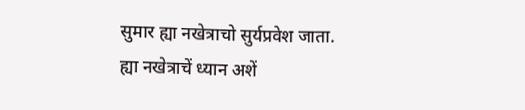सुमार ह्या नखेत्राचो सुर्यप्रवेश जाता.
ह्या नखेत्राचें ध्यान अशें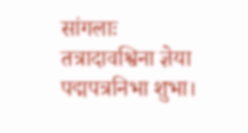सांगलाः
तत्रादावश्विना ज्ञेया पद्मपत्रनिभा शुभा।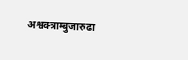अश्वक्त्राम्बुजारुढा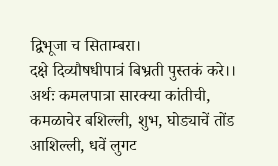द्विभूजा च सिताम्बरा।
दक्षे दिव्यौषधीपात्रं बिभ्रती पुस्तकं करे।।
अर्थः कमलपात्रा सारक्या कांतीची, कमळाचेर बशिल्ली, शुभ, घोड्याचें तोंड आशिल्ली, धवें लुगट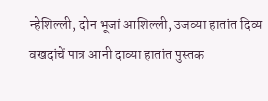न्हेशिल्ली, दोन भूजां आशिल्ली, उजव्या हातांत दिव्य वखदांचें पात्र आनी दाव्या हातांत पुस्तक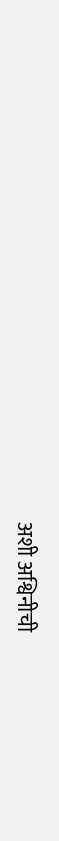अशी अश्विनीची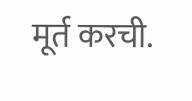मूर्त करची.